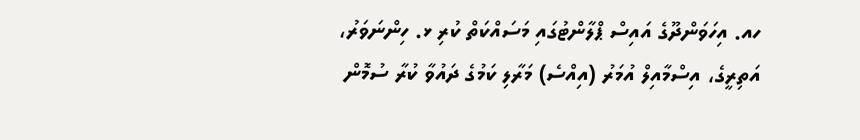ހއ. އިހަވަންދޫގެ އައިސް ޕްލާންޓުގައި މަސައްކަތް ކުރި ޅ. ހިންނަވަރު، އަތިރީގެ، އިސްމާއިލް އުމަރު (އިއްސެ) މަރާލި ކަމުގެ ދައުވާ ކުރާ ސުމޮން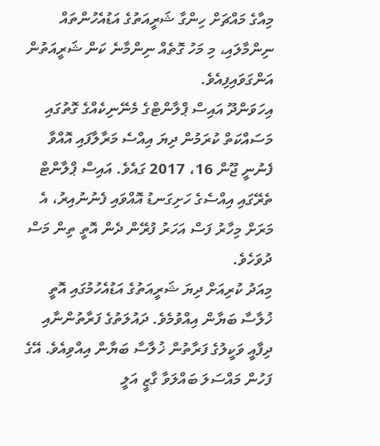މިއާގެ މައްޗަށް ހިންގާ ޝަރީއަތުގެ އަޑުއެހުންތައް ނިންމާލައި، މި މަހު ގޮތެއް ނިންމާނެ ކަން ޝަރީއަތުން އަންގަވައިފިއެވެ.
އިހަވަންދޫ އައިސް ޕްލާންޓްގެ މެނޭނިކެއްގެ ގޮތުގައި މަސައްކަތް ކުރަމުން ދިޔަ އިއްސެ މަރާލާފައި އޮއްވާ ފެނުނީ ޖޫން 16، 2017 ގައެވެ. އައިސް ޕްލާންޓް ތެރޭގައި އިއްސެގެ ހަށިގަނޑު އޮއްވައި ފެނުނުއިރު، އެ މަރަށް މިހާރު ފަސް އަހަރު ފުރޭން ދެން އޮތީ ތިން މަސް ދުވަހެވެ.
މިއަދު ކުރިއަށް ދިޔަ ޝަރީއަތުގެ އަޑުއެހުމުގައި އޮތީ ޚުލާސާ ބަޔާން އިއްވުމެވެ. ދައުލަތުގެ ފަރާތުންނާއި ދިފާއީ ވަކީލުގެ ފަރާތުން ޚުލާސާ ބަޔާން އިއްވިއެވެ. އޭގެ ފަހުން މައްސަލަ ބައްލަވާ ގާޒީ އަލީ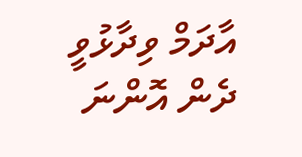އާދަމް ވިދާޅުވީ ދެން އޮންނަ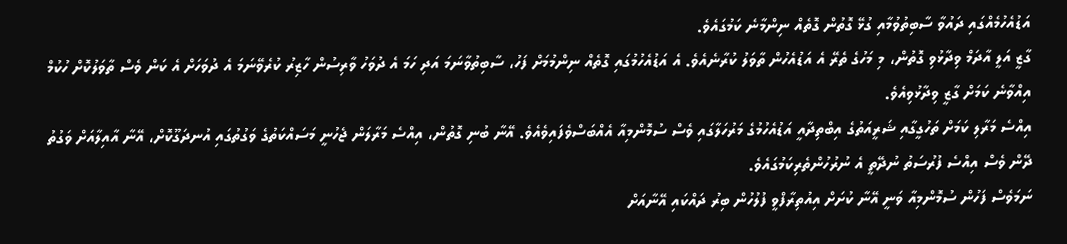އަޑުއެހުމެއްގައި ދައުވާ ސާބިތުވުމާއި ގުޅޭ ގޮތުން ގޮތެއް ނިންމާނެ ކަމުގައެވެ.
ގާޒީ އަލީ އާދަމް ވިދާޅުވި ގޮތުން، މި މަހުގެ ތެރޭ އެ އަޑުއެހުން ތާވަލު ކުރާނެއެވެ. އެ އަޑުއެހުމުގައި ގޮތެއް ނިންމުމަށް ފަހު، ސާބިތުވާނަމަ އަދި ހަމަ އެ ދުވަހު ވާރިސުން ހާޒިރު ކުރެވޭނަމަ އެ ދުވަހަށް އެ ކަން ވެސް ތާވަލުކޮށް ހުކުމް އިއްވާނެ ކަމަށް ގާޒީ ވިދާޅުވިއެވެ.
އިއްސެ މަރާލި ކަމަށް ތަހުގީގާއި ޝަރީއަތުގެ އިބްތިދާއީ އަޑުއެހުމުގެ މަރުހަލާގައި ވެސް ސުމޮންމިއާ އެއްބަސްވެފައިވެއެވެ. އޭނާ ބުނި ގޮތުން، އިއްސެ މަރާލަން ޖެހުނީ މަސައްކަތުގެ ވަގުތުގައި އުނދަގޫކޮށް، އޭނާ އާއިލާއަށް ވަގުތު ދޭން ވެސް އިއްސެ ފުރުސަތު ނުދޭތީ އެ ނުރުހުންތެރިކަމުގައެވެ.
ނަމަވެސް ފަހުން ސުމޮންމިއާ ވަނީ އޭނާ ކުށަށް އިއުތިރާފްވީ ފުލުހުން ބިރު ދައްކައި އޭނާއަށް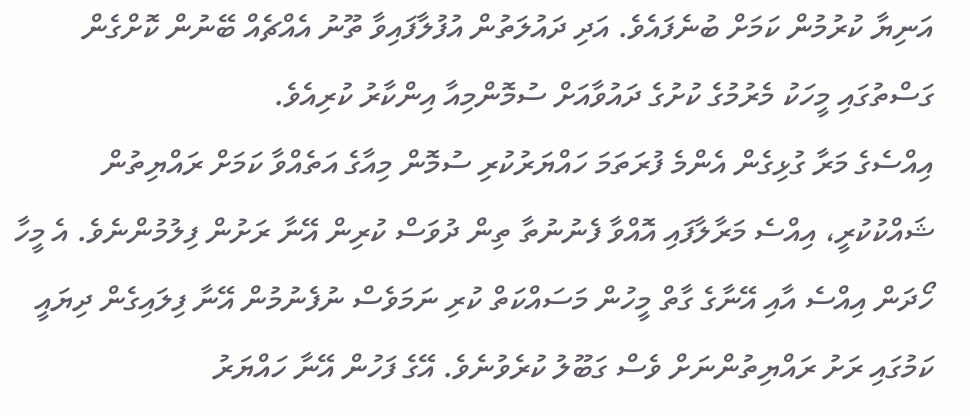އަނިޔާ ކުރުމުން ކަމަށް ބުނެފައެވެ. އަދި ދައުލަތުން އުފުލާފައިވާ ތޫނު އެއްޗެއް ބޭނުން ކޮށްގެން ގަސްތުގައި މީހަކު މެރުމުގެ ކުށުގެ ދައުވާއަށް ސުމޮންމިއާ އިންކާރު ކުރިއެވެ.
އިއްސެގެ މަރާ ގުޅިގެން އެންމެ ފުރަތަމަ ހައްޔަރުކުރި ސުމޮން މިއާގެ އަތެއްވާ ކަމަށް ރައްޔިތުން ޝައްކުކުރީ، އިއްސެ މަރާލާފައި އޮއްވާ ފެނުނުތާ ތިން ދުވަސް ކުރިން އޭނާ ރަށުން ފިލުމުންނެވެ. އެ މީހާ ހޯދަން އިއްސެ އާއި އޭނާގެ ގާތް މީހުން މަސައްކަތް ކުރި ނަމަވެސް ނުފެނުމުން އޭނާ ފިލައިގެން ދިޔައީ ކަމުގައި ރަށު ރައްޔިތުންނަށް ވެސް ގަބޫލު ކުރެވުނެވެ. އޭގެ ފަހުން އޭނާ ހައްޔަރު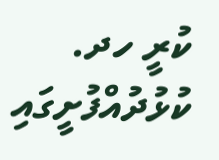ކުރީ ހދ. ކުޅުދުއްފުށީގައި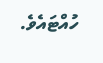ހުއްޓައެވެ.